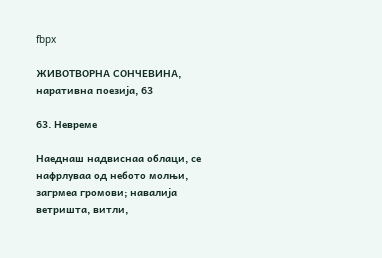fbpx

ЖИВОТВОРНА СОНЧЕВИНА, наративна поезија, 63

63. Невреме

Наеднаш надвиснаа облаци, се нафрлуваа од небото молњи, загрмеа громови; навалија ветришта, витли,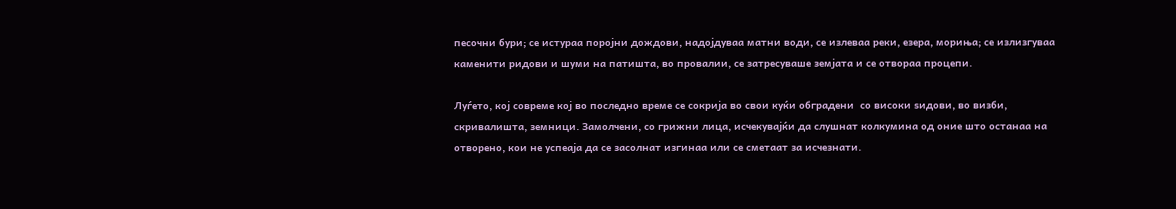песочни бури; се истураа поројни дождови, надојдуваа матни води, се излеваа реки, езера, мориња; се излизгуваа каменити ридови и шуми на патишта, во провалии, се затресуваше земјата и се отвораа процепи.

Луѓето, кој совреме кој во последно време се сокрија во свои куќи обградени  со високи ѕидови, во визби, скривалишта, земници. Замолчени, со грижни лица, исчекувајќи да слушнат колкумина од оние што останаа на отворено, кои не успеаја да се засолнат изгинаа или се сметаат за исчезнати.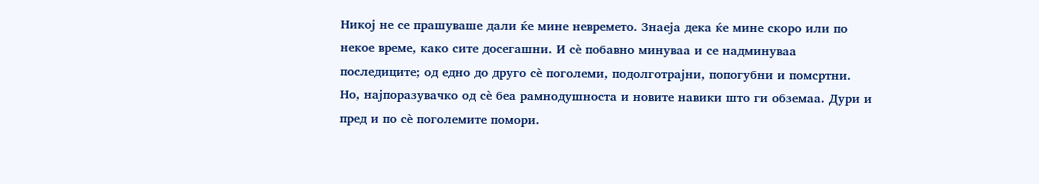Никој не се прашуваше дали ќе мине невремето. Знаеја дека ќе мине скоро или по некое време, како сите досегашни. И сè побавно минуваа и се надминуваа последиците; од едно до друго сè поголеми, подолготрајни, попогубни и помсртни. Но, најпоразувачко од сè беа рамнодушноста и новите навики што ги обземаа. Дури и пред и по сè поголемите помори.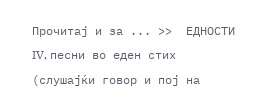Прочитај и за ... >>  ЕДНОСТИ IV, песни во еден стих (слушајќи говор и пој на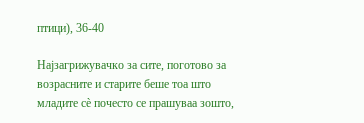птици), 36-40

Најзагрижувачко за сите, поготово за возрасните и старите беше тоа што младите сè почесто се прашуваа зошто,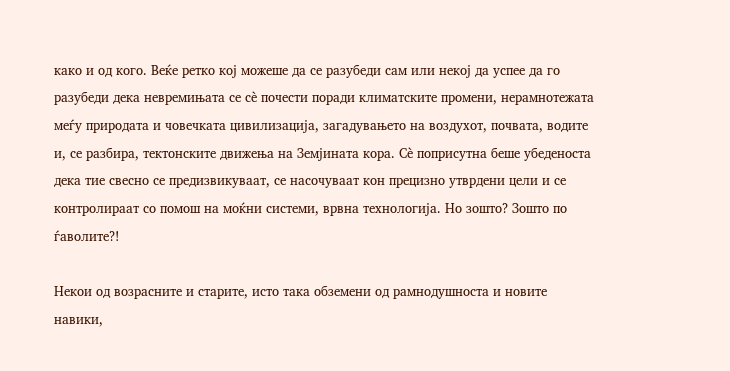како и од кого. Веќе ретко кој можеше да се разубеди сам или некој да успее да го разубеди дека невремињата се сè почести поради климатските промени, нерамнотежата меѓу природата и човечката цивилизација, загадувањето на воздухот, почвата, водите и, се разбира, тектонските движења на Земјината кора. Сè поприсутна беше убеденоста дека тие свесно се предизвикуваат, се насочуваат кон прецизно утврдени цели и се контролираат со помош на моќни системи, врвна технологија. Но зошто? Зошто по ѓаволите?!

Некои од возрасните и старите, исто така обземени од рамнодушноста и новите навики,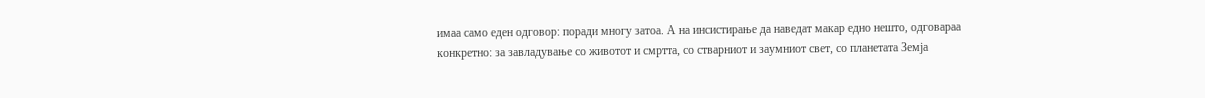имаа само еден одговор: поради многу затоа. А на инсистирање да наведат макар едно нешто, одговараа конкретно: за завладување со животот и смртта, со стварниот и заумниот свет, со планетата Земја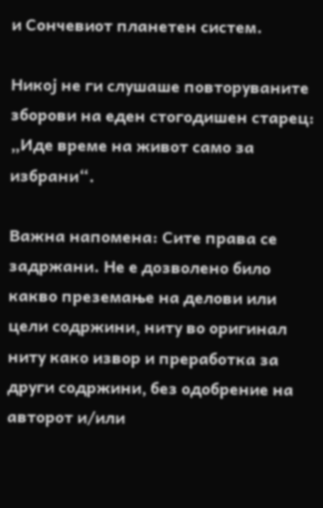и Сончевиот планетен систем.

Никој не ги слушаше повторуваните зборови на еден стогодишен старец: „Иде време на живот само за избрани“.

Важна напомена: Сите права се задржани. Не е дозволено било какво преземање на делови или цели содржини, ниту во оригинал ниту како извор и преработка за други содржини, без одобрение на авторот и/или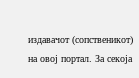издавачот (сопственикот) на овој портал. За секоја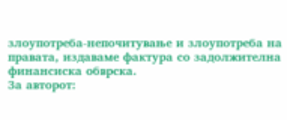злоупотреба-непочитување и злоупотреба на правата, издаваме фактура со задолжителна финансиска обврска.
За авторот: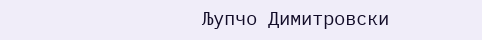Љупчо Димитровски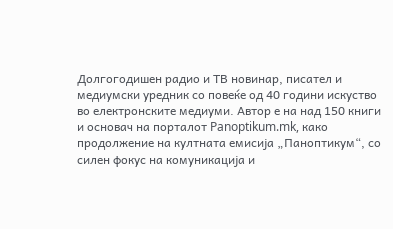Долгогодишен радио и ТВ новинар, писател и медиумски уредник со повеќе од 40 години искуство во електронските медиуми. Автор е на над 150 книги и основач на порталот Panoptikum.mk, како продолжение на култната емисија „Паноптикум“, со силен фокус на комуникација и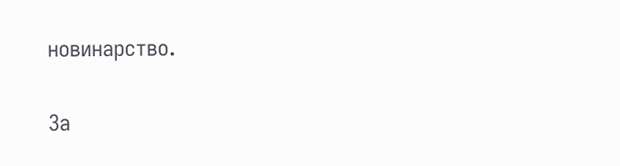новинарство.

За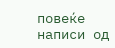повеќе написи од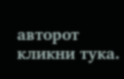авторот кликни тука.